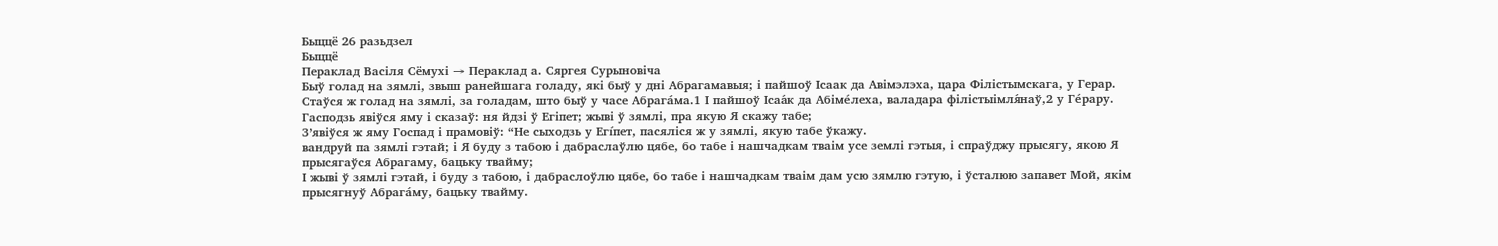Быццё 26 разьдзел
Быццё
Пераклад Васіля Сёмухі → Пераклад а. Сяргея Сурыновіча
Быў голад на зямлі, звыш ранейшага голаду, які быў у дні Абрагамавыя; і пайшоў Ісаак да Авімэлэха, цара Філістымскага, у Герар.
Стаўся ж голад на зямлі, за голадам, што быў у часе Абрага́ма.1 І пайшоў Ісаа́к да Абіме́леха, валадара філістыімля́наў,2 у Ге́рару.
Гасподзь явіўся яму і сказаў: ня йдзі ў Егіпет; жыві ў зямлі, пра якую Я скажу табе;
З’явіўся ж яму Госпад і прамовіў: “Не сыходзь у Егі́пет, пасяліся ж у зямлі, якую табе ўкажу.
вандруй па зямлі гэтай; і Я буду з табою і дабраслаўлю цябе, бо табе і нашчадкам тваім усе землі гэтыя, і спраўджу прысягу, якою Я прысягаўся Абрагаму, бацьку твайму;
І жыві ў зямлі гэтай, і буду з табою, і дабраслоўлю цябе, бо табе і нашчадкам тваім дам усю зямлю гэтую, і ўсталюю запавет Мой, якім прысягнуў Абрага́му, бацьку твайму.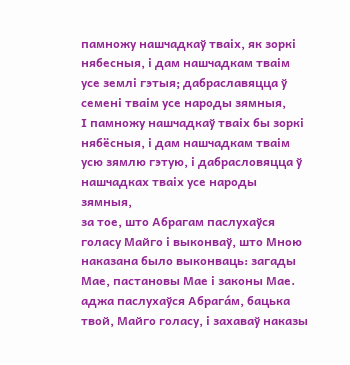памножу нашчадкаў тваіх, як зоркі нябесныя, і дам нашчадкам тваім усе землі гэтыя; дабраславяцца ў семені тваім усе народы зямныя,
І памножу нашчадкаў тваіх бы зоркі нябёсныя, і дам нашчадкам тваім усю зямлю гэтую, і дабрасловяцца ў нашчадках тваіх усе народы зямныя,
за тое, што Абрагам паслухаўся голасу Майго і выконваў, што Мною наказана было выконваць: загады Мае, пастановы Мае і законы Мае.
аджа паслухаўся Абрага́м, бацька твой, Майго голасу, і захаваў наказы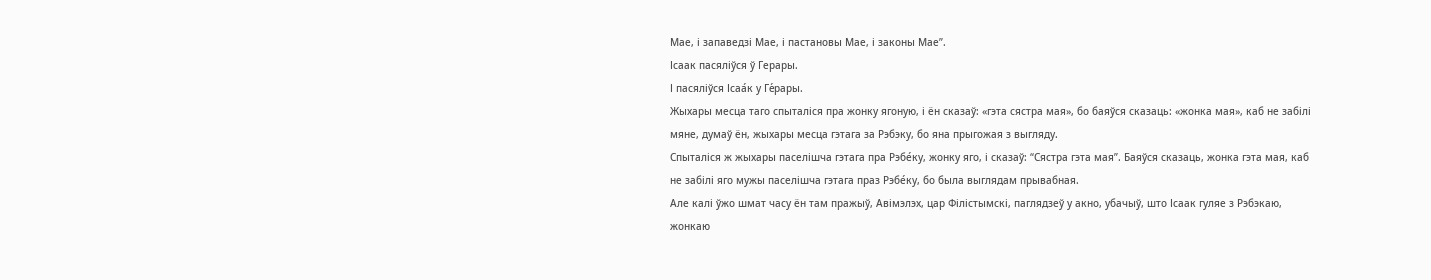Мае, і запаведзі Мае, і пастановы Мае, і законы Мае”.
Ісаак пасяліўся ў Герары.
І пасяліўся Ісаа́к у Ге́рары.
Жыхары месца таго спыталіся пра жонку ягоную, і ён сказаў: «гэта сястра мая», бо баяўся сказаць: «жонка мая», каб не забілі мяне, думаў ён, жыхары месца гэтага за Рэбэку, бо яна прыгожая з выгляду.
Спыталіся ж жыхары паселішча гэтага пра Рэбе́ку, жонку яго, і сказаў: “Сястра гэта мая”. Баяўся сказаць, жонка гэта мая, каб не забілі яго мужы паселішча гэтага праз Рэбе́ку, бо была выглядам прывабная.
Але калі ўжо шмат часу ён там пражыў, Авімэлэх, цар Філістымскі, паглядзеў у акно, убачыў, што Ісаак гуляе з Рэбэкаю, жонкаю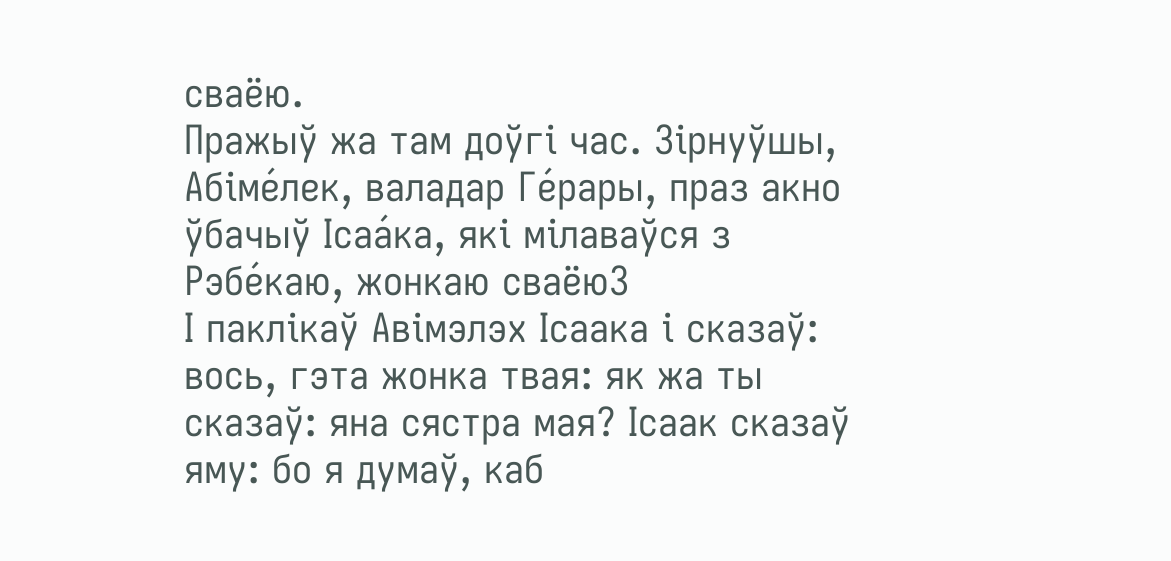сваёю.
Пражыў жа там доўгі час. Зірнуўшы, Абіме́лек, валадар Ге́рары, праз акно ўбачыў Ісаа́ка, які мілаваўся з Рэбе́каю, жонкаю сваёю3
І паклікаў Авімэлэх Ісаака і сказаў: вось, гэта жонка твая: як жа ты сказаў: яна сястра мая? Ісаак сказаў яму: бо я думаў, каб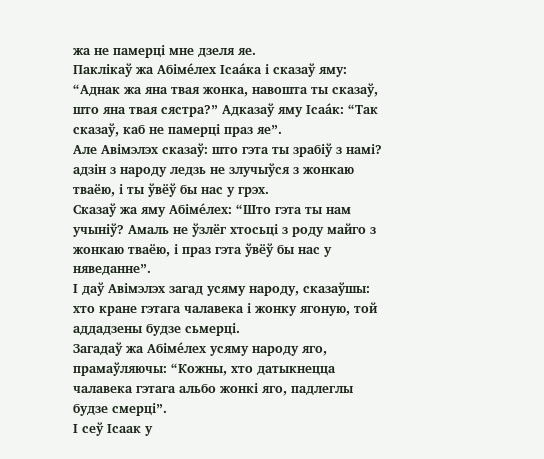жа не памерці мне дзеля яе.
Паклікаў жа Абіме́лех Ісаа́ка і сказаў яму: “Аднак жа яна твая жонка, навошта ты сказаў, што яна твая сястра?” Адказаў яму Ісаа́к: “Так сказаў, каб не памерці праз яе”.
Але Авімэлэх сказаў: што гэта ты зрабіў з намі? адзін з народу ледзь не злучыўся з жонкаю тваёю, і ты ўвёў бы нас у грэх.
Сказаў жа яму Абіме́лех: “Што гэта ты нам учыніў? Амаль не ўзлёг хтосьці з роду майго з жонкаю тваёю, і праз гэта ўвёў бы нас у няведанне”.
І даў Авімэлэх загад усяму народу, сказаўшы: хто кране гэтага чалавека і жонку ягоную, той аддадзены будзе сьмерці.
Загадаў жа Абіме́лех усяму народу яго, прамаўляючы: “Кожны, хто датыкнецца чалавека гэтага альбо жонкі яго, падлеглы будзе смерці”.
І сеў Ісаак у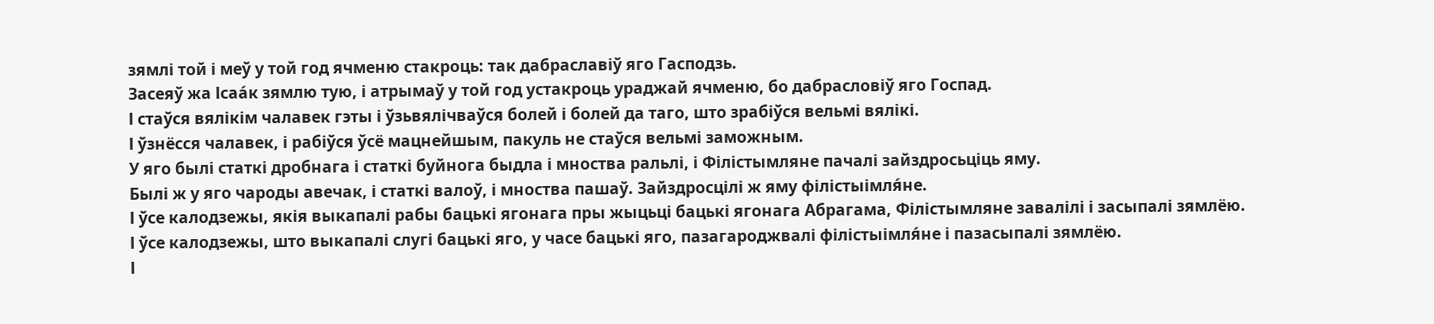зямлі той і меў у той год ячменю стакроць: так дабраславіў яго Гасподзь.
Засеяў жа Ісаа́к зямлю тую, і атрымаў у той год устакроць ураджай ячменю, бо дабрасловіў яго Госпад.
І стаўся вялікім чалавек гэты і ўзьвялічваўся болей і болей да таго, што зрабіўся вельмі вялікі.
І ўзнёсся чалавек, і рабіўся ўсё мацнейшым, пакуль не стаўся вельмі заможным.
У яго былі статкі дробнага і статкі буйнога быдла і мноства ральлі, і Філістымляне пачалі зайздросьціць яму.
Былі ж у яго чароды авечак, і статкі валоў, і мноства пашаў. Зайздросцілі ж яму філістыімля́не.
І ўсе калодзежы, якія выкапалі рабы бацькі ягонага пры жыцьці бацькі ягонага Абрагама, Філістымляне завалілі і засыпалі зямлёю.
І ўсе калодзежы, што выкапалі слугі бацькі яго, у часе бацькі яго, пазагароджвалі філістыімля́не і пазасыпалі зямлёю.
І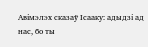Авімэлэх сказаў Ісааку: адыдзі ад нас, бо ты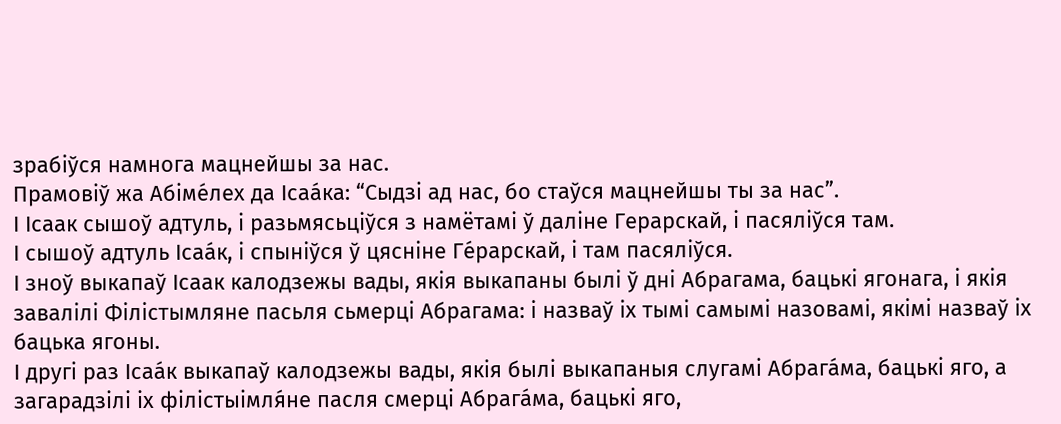зрабіўся намнога мацнейшы за нас.
Прамовіў жа Абіме́лех да Ісаа́ка: “Сыдзі ад нас, бо стаўся мацнейшы ты за нас”.
І Ісаак сышоў адтуль, і разьмясьціўся з намётамі ў даліне Герарскай, і пасяліўся там.
І сышоў адтуль Ісаа́к, і спыніўся ў цясніне Ге́рарскай, і там пасяліўся.
І зноў выкапаў Ісаак калодзежы вады, якія выкапаны былі ў дні Абрагама, бацькі ягонага, і якія завалілі Філістымляне пасьля сьмерці Абрагама: і назваў іх тымі самымі назовамі, якімі назваў іх бацька ягоны.
І другі раз Ісаа́к выкапаў калодзежы вады, якія былі выкапаныя слугамі Абрага́ма, бацькі яго, а загарадзілі іх філістыімля́не пасля смерці Абрага́ма, бацькі яго,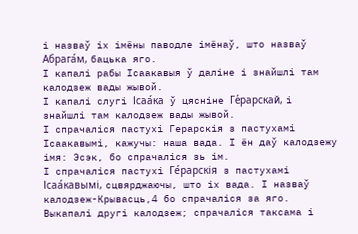і назваў іх імёны паводле імёнаў, што назваў Абрага́м, бацька яго.
І капалі рабы Ісаакавыя ў даліне і знайшлі там калодзеж вады жывой.
І капалі слугі Ісаа́ка ў цясніне Ге́рарскай, і знайшлі там калодзеж вады жывой.
І спрачаліся пастухі Герарскія з пастухамі Ісаакавымі, кажучы: наша вада. І ён даў калодзежу імя: Эсэк, бо спрачаліся зь ім.
І спрачаліся пастухі Ге́рарскія з пастухамі Ісаа́кавымі, сцвярджаючы, што іх вада. І назваў калодзеж-Крывасць,4 бо спрачаліся за яго.
Выкапалі другі калодзеж; спрачаліся таксама і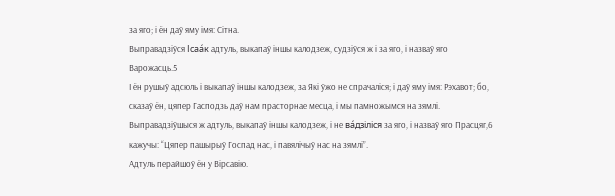за яго; і ён даў яму імя: Сітна.
Выправадзіўся Ісаа́к адтуль, выкапаў іншы калодзеж, судзіўся ж і за яго, і назваў яго Варожасць.5
І ён рушыў адсюль і выкапаў іншы калодзеж, за Які ўжо не спрачаліся; і даў яму імя: Рэхавот; бо, сказаў ён, цяпер Гасподзь даў нам прасторнае месца, і мы памножымся на зямлі.
Выправадзіўшыся ж адтуль, выкапаў іншы калодзеж, і не ва́дзіліся за яго, і назваў яго Прасцяг,6 кажучы: “Цяпер пашырыў Госпад нас, і павялічыў нас на зямлі”.
Адтуль перайшоў ён у Вірсавію.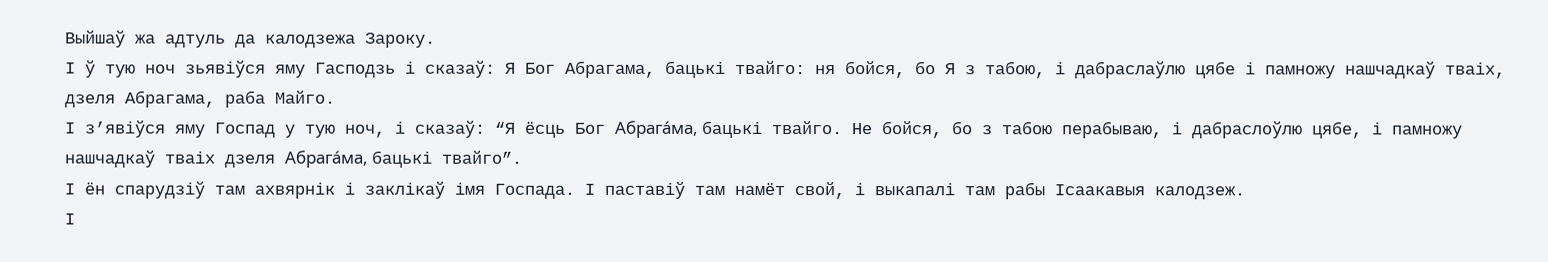Выйшаў жа адтуль да калодзежа Зароку.
І ў тую ноч зьявіўся яму Гасподзь і сказаў: Я Бог Абрагама, бацькі твайго: ня бойся, бо Я з табою, і дабраслаўлю цябе і памножу нашчадкаў тваіх, дзеля Абрагама, раба Майго.
І з’явіўся яму Госпад у тую ноч, і сказаў: “Я ёсць Бог Абрага́ма, бацькі твайго. Не бойся, бо з табою перабываю, і дабраслоўлю цябе, і памножу нашчадкаў тваіх дзеля Абрага́ма, бацькі твайго”.
І ён спарудзіў там ахвярнік і заклікаў імя Госпада. І паставіў там намёт свой, і выкапалі там рабы Ісаакавыя калодзеж.
І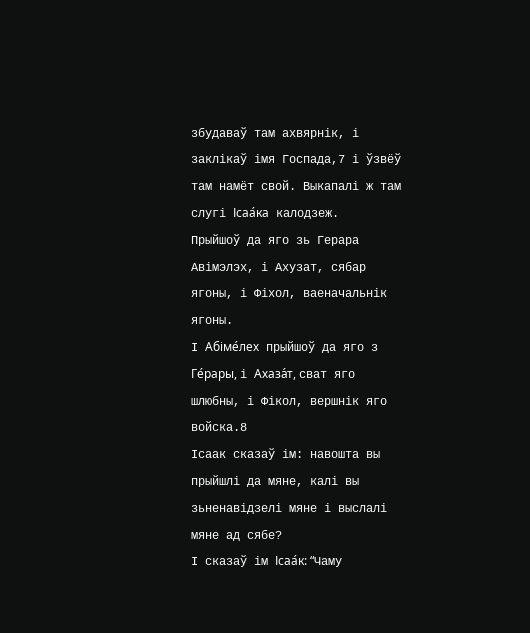збудаваў там ахвярнік, і заклікаў імя Госпада,7 і ўзвёў там намёт свой. Выкапалі ж там слугі Ісаа́ка калодзеж.
Прыйшоў да яго зь Герара Авімэлэх, і Ахузат, сябар ягоны, і Фіхол, ваеначальнік ягоны.
І Абіме́лех прыйшоў да яго з Ге́рары, і Ахаза́т, сват яго шлюбны, і Фікол, вершнік яго войска.8
Ісаак сказаў ім: навошта вы прыйшлі да мяне, калі вы зьненавідзелі мяне і выслалі мяне ад сябе?
І сказаў ім Ісаа́к: “Чаму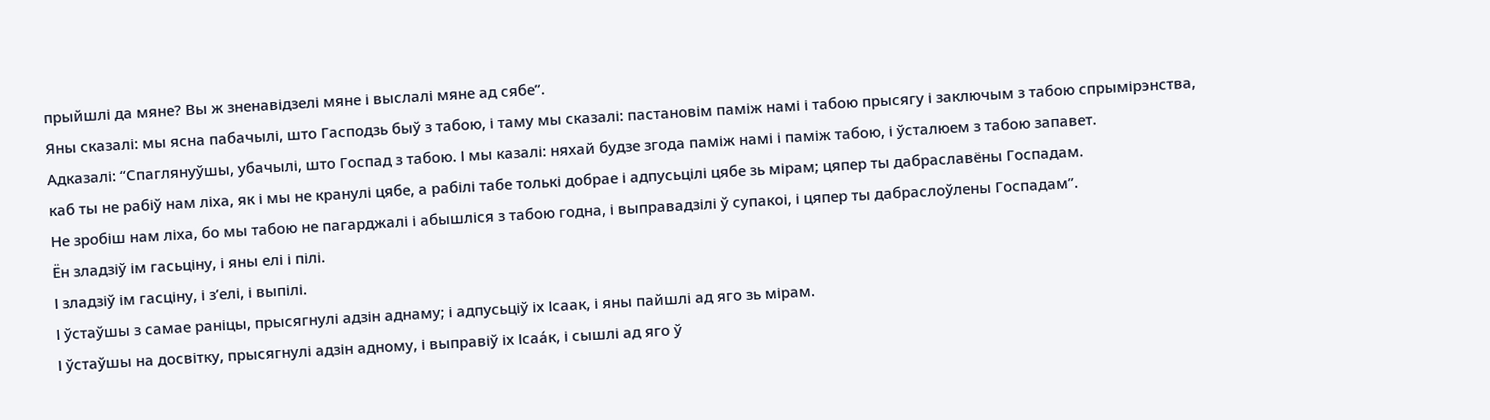прыйшлі да мяне? Вы ж зненавідзелі мяне і выслалі мяне ад сябе”.
Яны сказалі: мы ясна пабачылі, што Гасподзь быў з табою, і таму мы сказалі: пастановім паміж намі і табою прысягу і заключым з табою спрымірэнства,
Адказалі: “Спаглянуўшы, убачылі, што Госпад з табою. І мы казалі: няхай будзе згода паміж намі і паміж табою, і ўсталюем з табою запавет.
каб ты не рабіў нам ліха, як і мы не кранулі цябе, а рабілі табе толькі добрае і адпусьцілі цябе зь мірам; цяпер ты дабраславёны Госпадам.
Не зробіш нам ліха, бо мы табою не пагарджалі і абышліся з табою годна, і выправадзілі ў супакоі, і цяпер ты дабраслоўлены Госпадам”.
Ён зладзіў ім гасьціну, і яны елі і пілі.
І зладзіў ім гасціну, і з’елі, і выпілі.
І ўстаўшы з самае раніцы, прысягнулі адзін аднаму; і адпусьціў іх Ісаак, і яны пайшлі ад яго зь мірам.
І ўстаўшы на досвітку, прысягнулі адзін адному, і выправіў іх Ісаа́к, і сышлі ад яго ў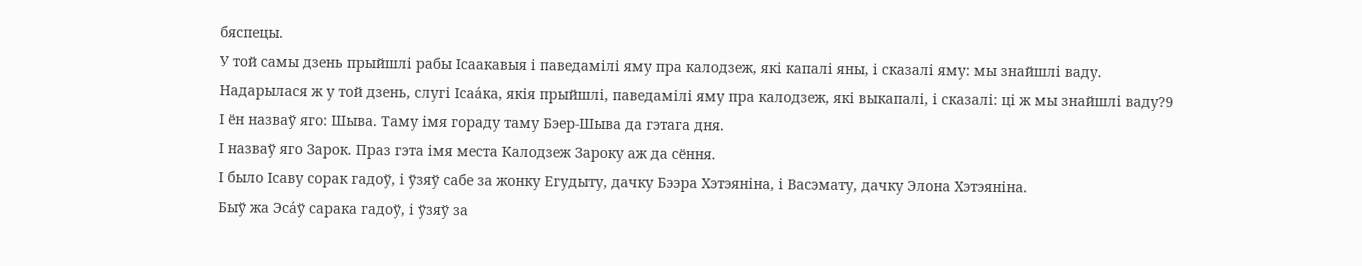бяспецы.
У той самы дзень прыйшлі рабы Ісаакавыя і паведамілі яму пра калодзеж, які капалі яны, і сказалі яму: мы знайшлі ваду.
Надарылася ж у той дзень, слугі Ісаа́ка, якія прыйшлі, паведамілі яму пра калодзеж, які выкапалі, і сказалі: ці ж мы знайшлі ваду?9
І ён назваў яго: Шыва. Таму імя гораду таму Бэер-Шыва да гэтага дня.
І назваў яго Зарок. Праз гэта імя места Калодзеж Зароку аж да сёння.
І было Ісаву сорак гадоў, і ўзяў сабе за жонку Егудыту, дачку Бээра Хэтэяніна, і Васэмату, дачку Элона Хэтэяніна.
Быў жа Эса́ў сарака гадоў, і ўзяў за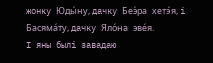жонку Юды́ну, дачку Беэ́ра хетэ́я, і Басяма́ту, дачку Яло́на эве́я.
І яны былі завадаю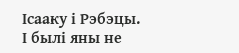Ісааку і Рэбэцы.
І былі яны не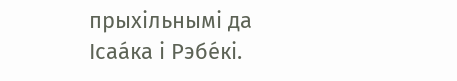прыхільнымі да Ісаа́ка і Рэбе́кі.